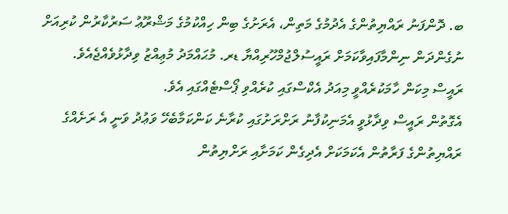ބ. ދޮންފަނު ރައްޔިތުންގެ އެދުމުގެ މަތިން، އެރަށުގެ ބިން ހިއްކުމުގެ މަޝްރޫޢު ސަރުކާރުން ކުރިއަށް ނުގެންދަން ނިންމާފައިވާކަމަށް ރައީސުލްޖުމްހޫރިއްޔާ ޑރ. މުޙައްމަދު މުޢިއްޒު ވިދާޅުވެއްޖެއެވެ.
ރައީސް މިކަން ހާމަކުރެއްވީ މިއަދު އެކްސްގައި ކުރެއްވި ޕޯސްޓެއްގައި އެވެ.
އެގޮތުން ރައީސް ވިދާޅުވީ އެމަނިކުފާނު ރަށްރަށުގައި ކުރާނެ ކަންކަމާބެހޭ ވަޢުދު ވަނީ އެ ރަށެއްގެ ރައްޔިތުންގެ ފަރާތުން އެކަމަކަށް އެދިގެން ކަމަށާއި ރަށްޔިތުން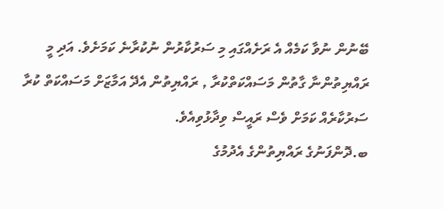ބޭނުން ނުވާ ކަމެއް އެ ރަށެއްގައި މި ސަރުކާރުން ނުކުރާނެ ކަމަށެވެ. އަދި މީ ރައްޔިތުންނާ ގާތުން މަސައްކަތްކުރާ , ރައްޔިތުން އެދޭ އަމާޒަށް މަސައްކަތް ކުރާ ސަރުކާރެއް ކަމަށް ވެސް ރައީސް ވިދާޅުވިއެވެ.
ބ.ދޮންފަނުގެ ރައްޔިތުންގެ އެދުމުގެ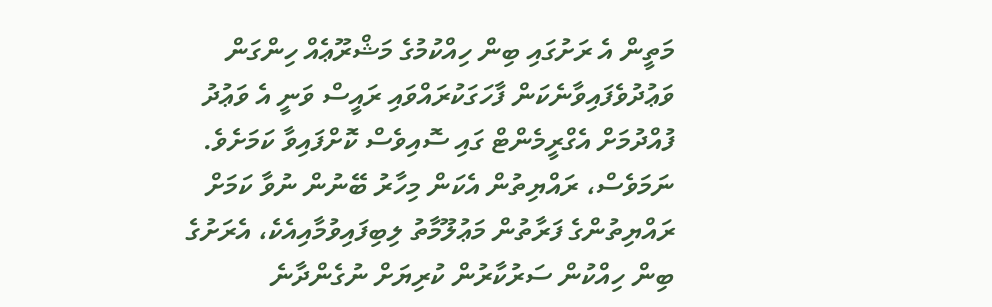މަތީން އެ ރަށުގައި ބިން ހިއްކުމުގެ މަޝްރޫޢެއް ހިންގަން ވަޢުދުވެފައިވާނެކަން ފާހަގަކުރައްވައި ރައީސް ވަނީ އެ ވަޢުދު ފުއްދުމަށް އެގްރީމެންޓް ގައި ސޮއިވެސް ކޮށްފައިވާ ކަމަށެވެ. ނަމަވެސް، ރައްޔިތުން އެކަން މިހާރު ބޭނުން ނުވާ ކަމަށް ރައްޔިތުންގެ ފަރާތުން މަޢުލޫމާތު ލިބިފައިވުމާއިއެކެ، އެރަށުގެ ބިން ހިއްކުން ސަރުކާރުން ކުރިޔަށް ނުގެންދާނެ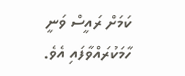ކަމަށް ރައީސް ވަނީ ހާމަކުރައްވާފައި އެވެ.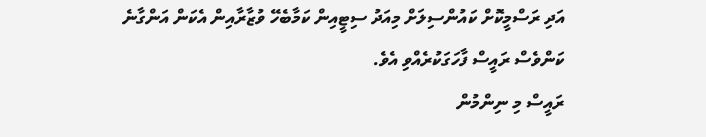އަދި ރަސްމީކޮށް ކައުންސިލަށް މިއަދު ސިޓީއިން ކަމާބެހޭ ވުޒާރާއިން އެކަން އަންގާނެ ކަންވެސް ރައީސް ފާހަގަކުރެއްވި އެވެ.
ރައީސް މި ނިންމުން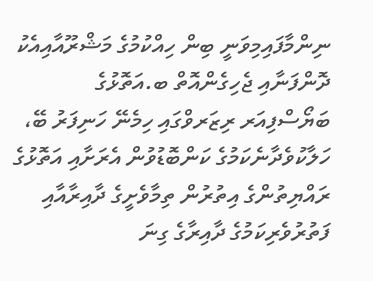ނިންމާފައިމިވަނީ ބިން ހިއްކުމުގެ މަޝްރޫއާއިއެކު ދޮންފަނާއި ޖެހިގެންއޮތް ބ.އަތޮޅުގެ ބަޔޯސްފިއަރ ރިޒަރވްގައި ހިމެނޭ ހަނިފަރު ބޭ، ހަލާކުވެދާނެކަމުގެ ކަންބޮޑުވުން އެރަށާއި އަތޮޅުގެ ރައްޔިތުންގެ އިތުރުން ތިމާވެށީގެ ދާއިރާއާއި ފަތުރުވެރިކަމުގެ ދާއިރާގެ ގިނަ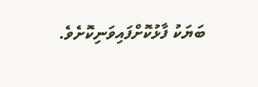ބަޔަކު ފާޅުކޮށްފައިވަނިކޮށެވެ.